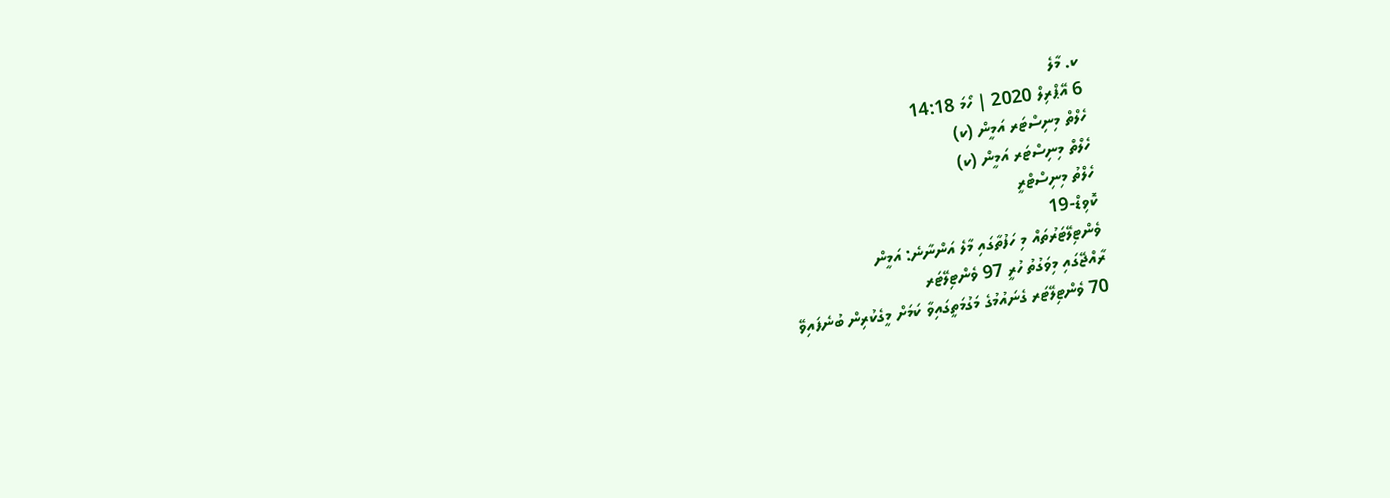ކ. މާލެ
6 އޭޕްރިލް 2020 | ހޯމަ 14:18
ހެލްތް މިނިސްޓަރ އަމީން (ކ)
ހެލްތް މިނިސްޓަރ އަމީން (ކ)
ހެލްތު މިނިސްޓްރީ
ކޮވިޑް-19
ވެންޓިލޭޓަރުތައް މި ހަފުތާގައި މާލެ އަންނާނެ: އަމީން
ރާއްޖޭގައި މިވަގުތު ހުރީ 97 ވެންޓިލޭޓަރ
70 ވެންޓިލޭޓަރ ގެނައުމުގެ މަގުމަތީގައިވާ ކަމަށް މީގެކުރިން ބުނެފައިވޭ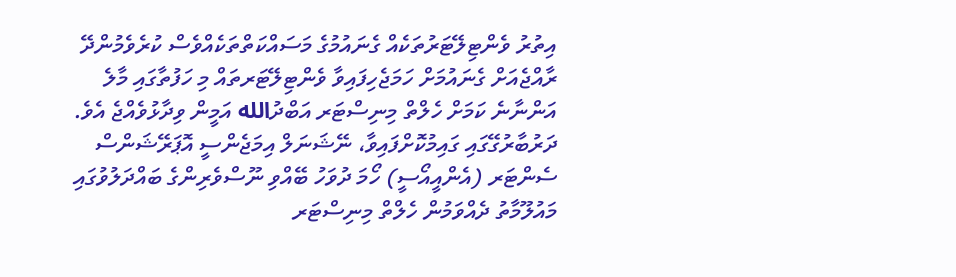އިތުރު ވެންޓިލޭޓަރުތަކެއް ގެނައުމުގެ މަސައްކަތްތަކެއްވެސް ކުރެވެމުންދޭ
ރާއްޖެއަށް ގެނައުމަށް ހަމަޖެހިފައިވާ ވެންޓިލޭޓަރތައް މި ހަފުތާގައި މާލެ އަންނާނެ ކަމަށް ހެލްތް މިނިސްޓަރ އަބްދުالله އަމީން ވިދާޅުވެއްޖެ އެވެ.
ދަރުބާރުގޭގައި ގައިމުކޮށްފައިވާ، ނޭޝަނަލް އިމަޖެންސީ އޮޕަރޭޝަންސް ސެންޓަރ (އެންއީއޯސީ) ހޯމަ ދުވަހު ބޭއްވި ނޫސްވެރިންގެ ބައްދަލުވުގައި މައުލޫމާތު ދެއްވަމުން ހެލްތް މިނިސްޓަރ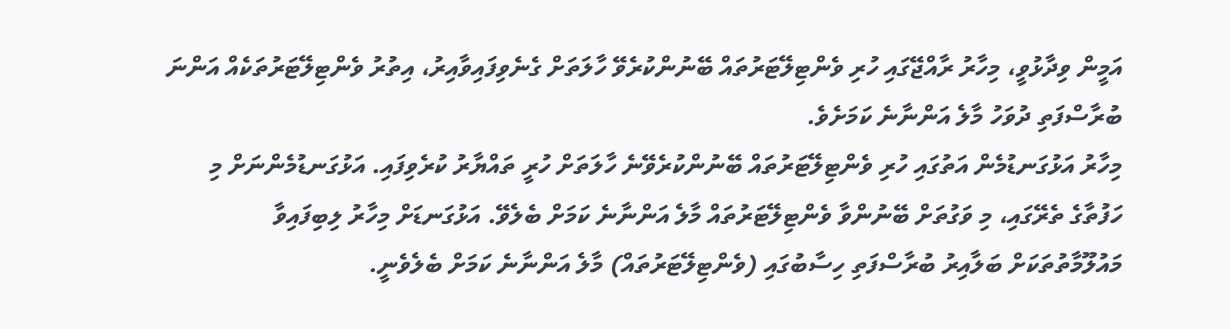އަމީން ވިދާޅުވީ، މިހާރު ރާއްޖޭގައި ހުރި ވެންޓިލޭޓަރުތައް ބޭނުންކުރެވޭ ހާލަތަށް ގެނެވިފައިވާއިރު، އިތުރު ވެންޓިލޭޓަރުތަކެއް އަންނަ ބުރާސްފަތި ދުވަހު މާލެ އަންނާނެ ކަމަށެވެ.
މިހާރު އަޅުގަނޑުމެން އަތުގައި ހުރި ވެންޓިލޭޓަރުތައް ބޭނުންކުރެވޭނެ ހާލަތަށް ހުރީ ތައްޔާރު ކުރެވިފައި. އަޅުގަނޑުމެންނަށް މި ހަފުތާގެ ތެރޭގައި، މި ވަގުތަށް ބޭނުންވާ ވެންޓިލޭޓަރުތައް މާލެ އަންނާނެ ކަމަށް ބެލެވޭ. އަޅުގަނޑަށް މިހާރު ލިބިފައިވާ މައުލޫމާތުތަކަށް ބަލާއިރު ބުރާސްފަތި ހިސާބުގައި (ވެންޓިލޭޓަރުތައް) މާލެ އަންނާނެ ކަމަށް ބެލެވެނީ.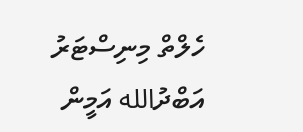ހެލްތް މިނިސްޓަރު އަބްދުالله އަމީން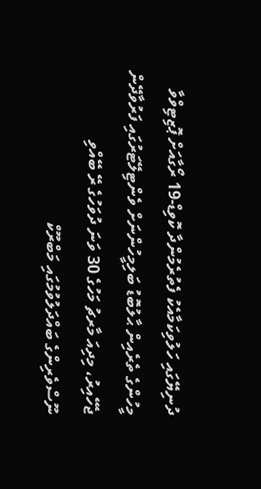ދުނިޔޭގައި ހަލުވިކަމާއެކު ފެތުރެމުންދާ ކޮވިޑް-19 ރޯގާއަށް ޕޮޒިޓިވްވާ މީހުންގެ ތެރެއިން ޙާލުބޮޑު ބަލިމީހުންނަށް ވެންޓިލޭޓަރުގައި ފަރުވާދޭން ޖެހޭއިރު، މިދިއަ މާރޗު މަހުގެ 30 ވަނަ ދުވަހުގެ ރޭ ބޭއްވި ނޫސްވެރިންގެ ބައްދަލުވުމުގައި މަބްރޫކް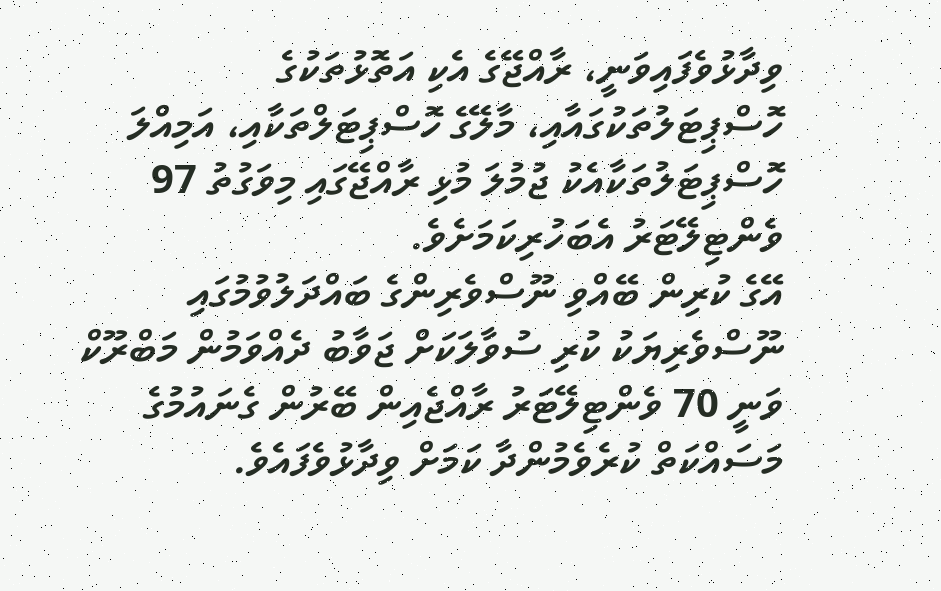ވިދާޅުވެފައިވަނީ، ރާއްޖޭގެ އެކި އަތޮޅުތަކުގެ ހޮސްޕިޓަލުތަކުގައާއި، މާލޭގެ ހޮސްޕިޓަލްތަކާއި، އަމިއްލަ ހޮސްޕިޓަލުތަކާއެކު ޖުމުލަ މުޅި ރާއްޖޭގައި މިވަގުތު 97 ވެންޓިލޭޓަރު އެބަހުރިކަމަށެވެ.
އޭގެ ކުރިން ބޭއްވި ނޫސްވެރިންގެ ބައްދަލުވުމުގައި ނޫސްވެރިޔަކު ކުރި ސުވާލަކަށް ޖަވާބު ދެއްވަމުން މަބްރޫކް ވަނީ 70 ވެންޓިލޭޓަރު ރާއްޖެއިން ބޭރުން ގެނައުމުގެ މަސައްކަތް ކުރެވެމުންދާ ކަމަށް ވިދާޅުވެފައެވެ.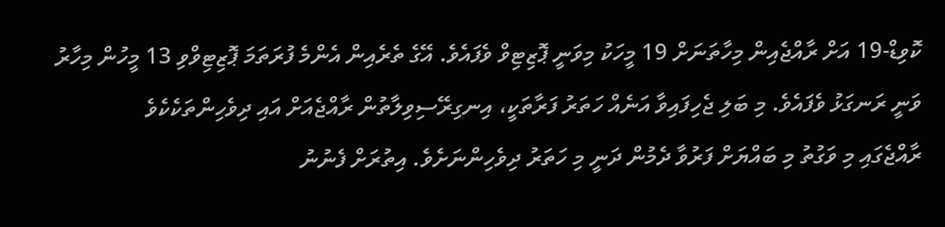ކޮވިޑް-19 އަށް ރާއްޖެއިން މިހާތަނަށް 19 މީހަކު މިވަނީ ޕޮޒިޓިވް ވެފައެވެ. އޭގެ ތެރެއިން އެންމެ ފުރަތަމަ ޕޮޒިޓިވްވި 13 މީހުން މިހާރު ވަނީ ރަނގަޅު ވެފައެވެ. މި ބަލި ޖެހިފައިވާ އަނެއް ހަތަރު ފަރާތަކީ، އިނގިރޭސިވިލާތުން ރާއްޖެއަށް އައި ދިވެހިންތަކެކެވެ
ރާއްޖެގައި މި ވަގުތު މި ބައްޔަށް ފަރުވާ ދެމުން ދަނީ މި ހަތަރު ދިވެހިންނަށެވެ. އިތުރަށް ފެނުނު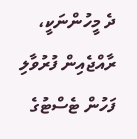ދެ މީހުންނަކީ، ރާއްޖެއިން ފުރުވާލި ފަހުން ޓެސްޓުގެ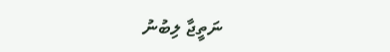ނަތީޖާ ލިބުނު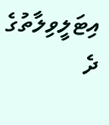އިޓަލީވިލާތުގެ ދެ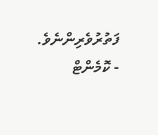ފަތުރުވެރިންނެވެ.
- ކޮމެންޓް